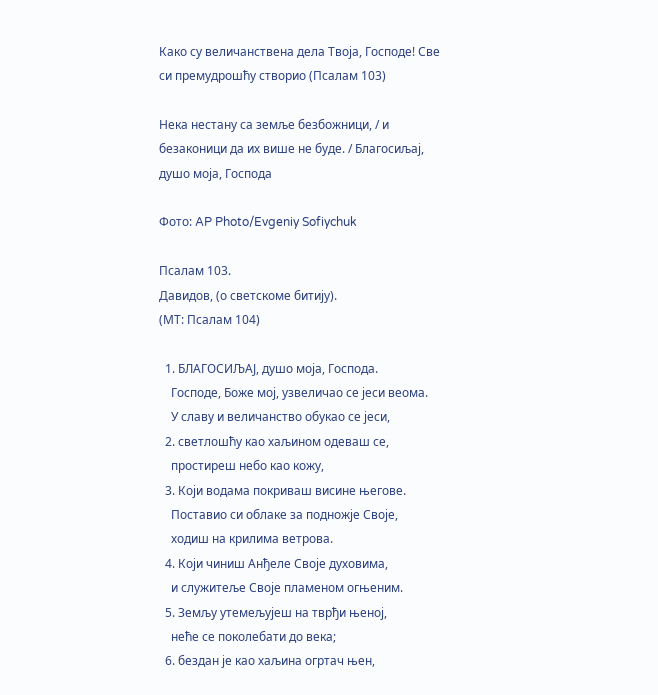Како су величанствена дела Твоја, Господе! Све си премудрошћу створио (Псалам 103)

Нека нестану са земље безбожници, / и безаконици да их више не буде. / Благосиљај, душо моја, Господа

Фото: AP Photo/Evgeniy Sofiychuk

Псалам 103.
Давидов, (о светскоме битију).
(МТ: Псалам 104)

  1. БЛАГОСИЉАЈ, душо моја, Господа.
    Господе, Боже мој, узвеличао се јеси веома.
    У славу и величанство обукао се јеси,
  2. светлошћу као хаљином одеваш се,
    простиреш небо као кожу,
  3. Који водама покриваш висине његове.
    Поставио си облаке за подножје Своје,
    ходиш на крилима ветрова.
  4. Који чиниш Анђеле Своје духовима,
    и служитеље Своје пламеном огњеним.
  5. Земљу утемељујеш на тврђи њеној,
    неће се поколебати до века;
  6. бездан је као хаљина огртач њен,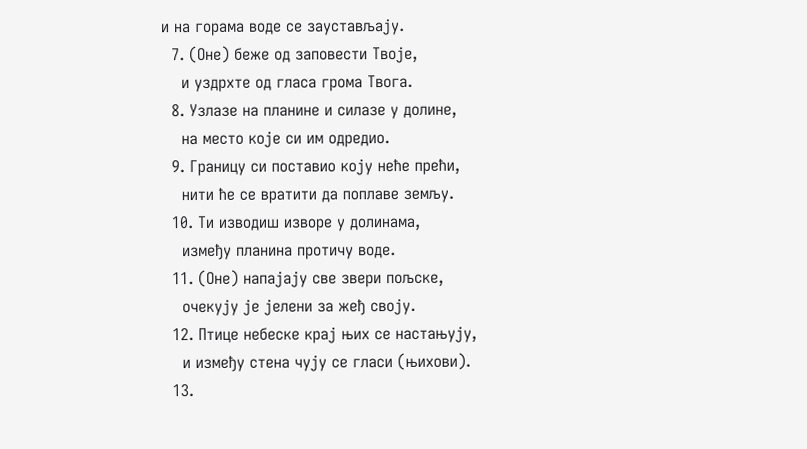и на горама воде се заустављају.
  7. (Оне) беже од заповести Твоје,
    и уздрхте од гласа грома Твога.
  8. Узлазе на планине и силазе у долине,
    на место које си им одредио.
  9. Границу си поставио коју неће прећи,
    нити ће се вратити да поплаве земљу.
  10. Ти изводиш изворе у долинама,
    између планина протичу воде.
  11. (Оне) напајају све звери пољске,
    очекују је јелени за жеђ своју.
  12. Птице небеске крај њих се настањују,
    и између стена чују се гласи (њихови).
  13.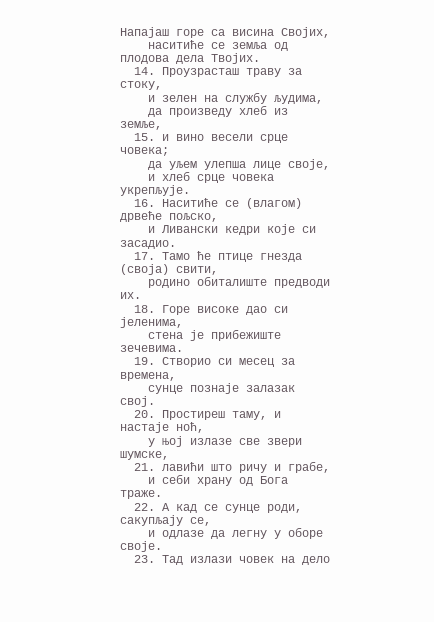Напајаш горе са висина Својих,
    наситиће се земља од плодова дела Твојих.
  14. Проузрасташ траву за стоку,
    и зелен на службу људима,
    да произведу хлеб из земље,
  15. и вино весели срце човека;
    да уљем улепша лице своје,
    и хлеб срце човека укрепљује.
  16. Наситиће се (влагом) дрвеће пољско,
    и Ливански кедри које си засадио.
  17. Тамо ће птице гнезда (своја) свити,
    родино обиталиште предводи их.
  18. Горе високе дао си јеленима,
    стена је прибежиште зечевима.
  19. Створио си месец за времена,
    сунце познаје залазак свој.
  20. Простиреш таму, и настаје ноћ,
    у њој излазе све звери шумске,
  21. лавићи што ричу и грабе,
    и себи храну од Бога траже.
  22. А кад се сунце роди, сакупљају се,
    и одлазе да легну у оборе своје.
  23. Тад излази човек на дело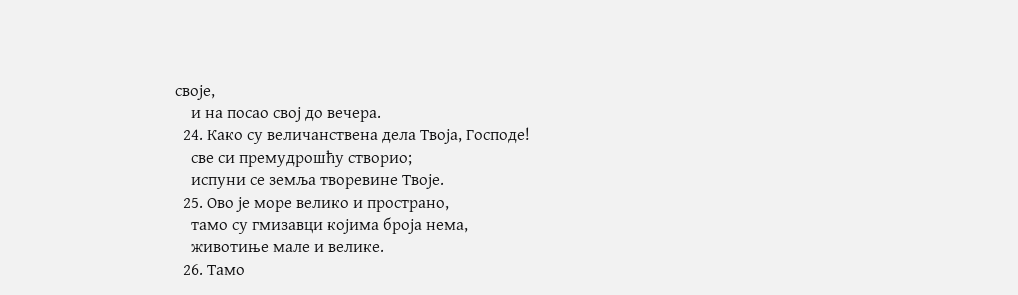своје,
    и на посао свој до вечера.
  24. Како су величанствена дела Твоја, Господе!
    све си премудрошћу створио;
    испуни се земља творевине Твоје.
  25. Ово је море велико и пространо,
    тамо су гмизавци којима броја нема,
    животиње мале и велике.
  26. Тамо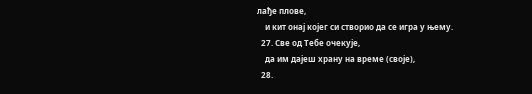лађе плове,
    и кит онај којег си створио да се игра у њему.
  27. Све од Тебе очекује,
    да им дајеш храну на време (своје),
  28.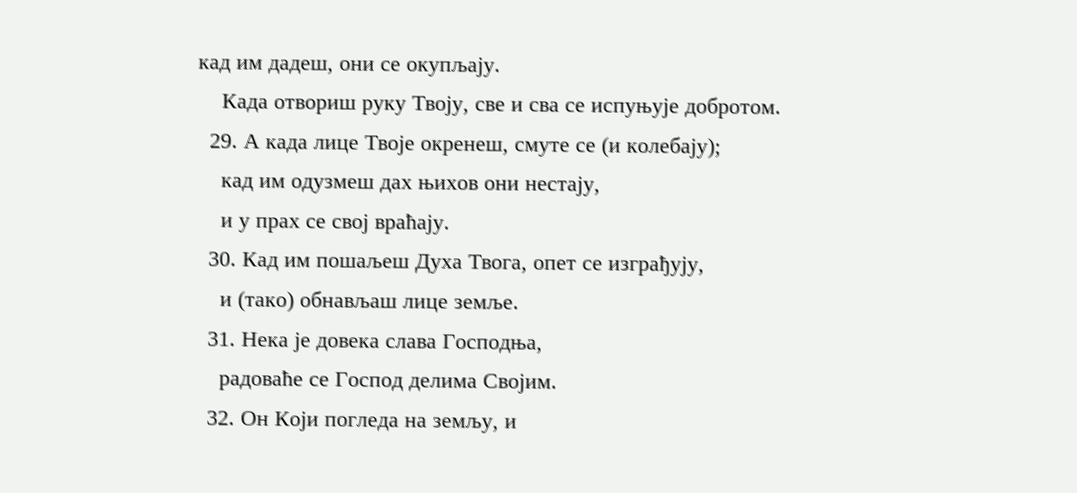кад им дадеш, они се окупљају.
    Када отвориш руку Твоју, све и сва се испуњује добротом.
  29. А када лице Твоје окренеш, смуте се (и колебају);
    кад им одузмеш дах њихов они нестају,
    и у прах се свој враћају.
  30. Кад им пошаљеш Духа Твога, опет се изграђују,
    и (тако) обнављаш лице земље.
  31. Нека је довека слава Господња,
    радоваће се Господ делима Својим.
  32. Он Који погледа на земљу, и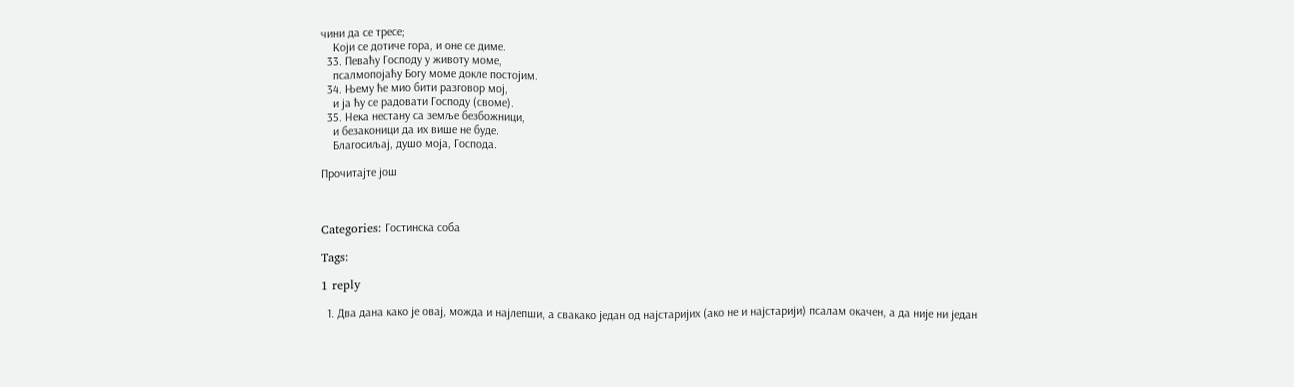чини да се тресе;
    Који се дотиче гора, и оне се диме.
  33. Певаћу Господу у животу моме,
    псалмопојаћу Богу моме докле постојим.
  34. Њему ће мио бити разговор мој,
    и ја ћу се радовати Господу (своме).
  35. Нека нестану са земље безбожници,
    и безаконици да их више не буде.
    Благосиљај, душо моја, Господа.

Прочитајте још



Categories: Гостинска соба

Tags:

1 reply

  1. Два дана како је овај, можда и најлепши, а свакако један од најстаријих (ако не и најстарији) псалам окачен, а да није ни један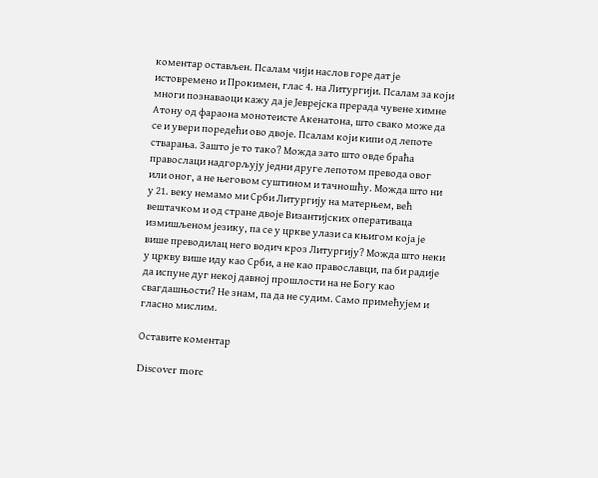коментар остављен. Псалам чији наслов горе дат је истовремено и Прокимен, глас 4. на Литургији. Псалам за који многи познаваоци кажу да је Јеврејска прерада чувене химне Атону од фараона монотеисте Акенатона, што свако може да се и увери поредећи ово двоје. Псалам који кипи од лепоте стварања. Зашто је то тако? Можда зато што овде браћа правослаци надгорљују једни друге лепотом превода овог или оног, а не његовом суштином и тачношћу. Можда што ни у 21. веку немамо ми Срби Литургију на матерњем, већ вештачком и од стране двоје Византијских оперативаца измишљеном језику, па се у цркве улази са књигом која је више преводилац него водич кроз Литургију? Можда што неки у цркву више иду као Срби, а не као православци, па би радије да испуне дуг некој давној прошлости на не Богу као свагдашњости? Не знам, па да не судим. Само примећујем и гласно мислим.

Оставите коментар

Discover more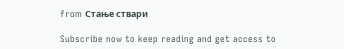from Стање ствари

Subscribe now to keep reading and get access to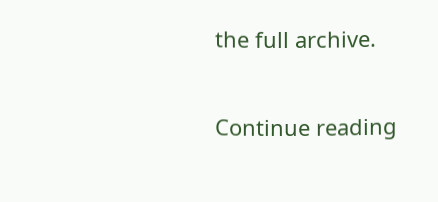the full archive.

Continue reading